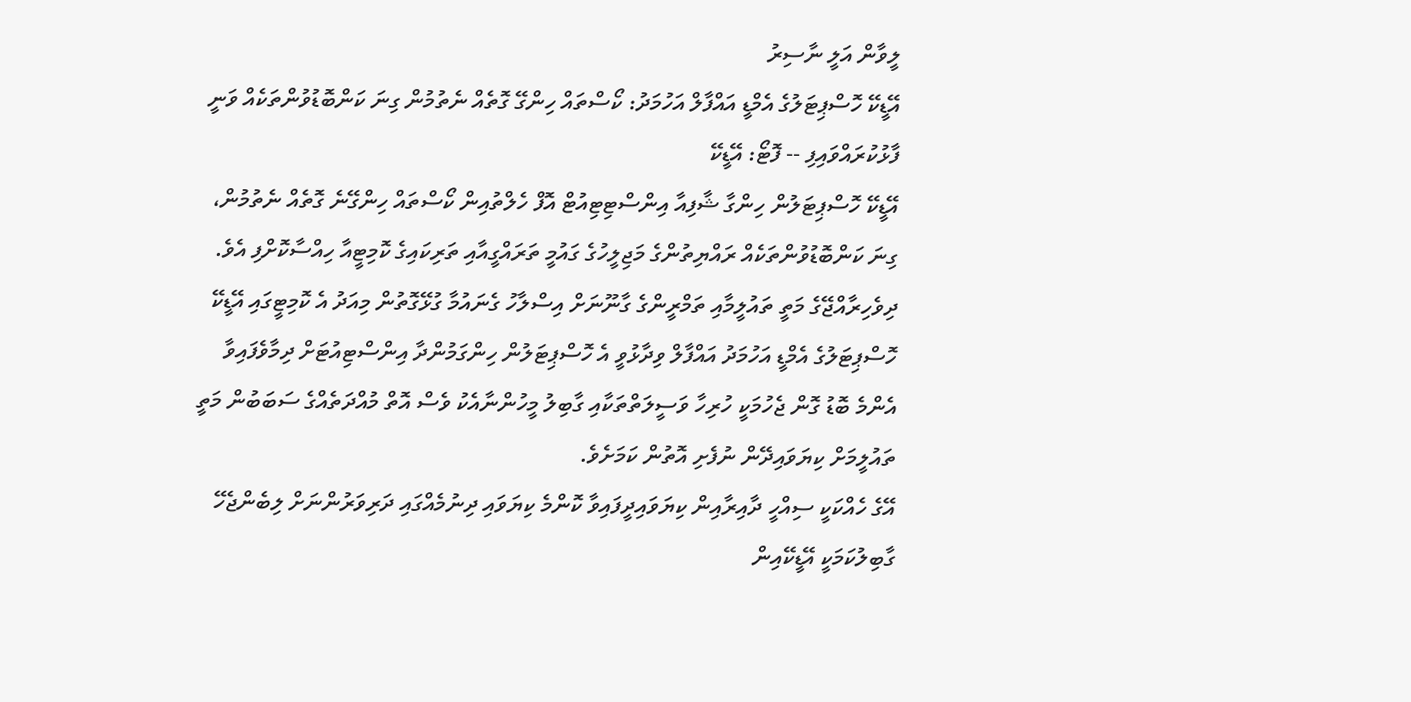ލީވާން އަލީ ނާސިރު
އޭޑީކޭ ހޮސްޕިޓަލުގެ އެމްޑީ އައްފާލް އަހުމަދު: ކޯސްތައް ހިންގޭ ގޮތެއް ނެތުމުން ގިނަ ކަންބޮޑުވުންތަކެއް ވަނީ ފާޅުކުރައްވައިފި -- ފޮޓޯ: އޭޑީކޭ
އޭޑީކޭ ހޮސްޕިޓަލުން ހިންގާ ޝާފިއާ އިންސްޓިޓިއުޓް އޮފް ހެލްތުއިން ކޯސްތައް ހިންގޭނެ ގޮތެއް ނެތުމުން، ގިނަ ކަންބޮޑުވުންތަކެއް ރައްޔިތުންގެ މަޖިލީހުގެ ގައުމީ ތަރައްގީއާއި ތަރިކައިގެ ކޮމިޓީއާ ހިއްސާކޮށްފި އެވެ.
ދިވެހިރާއްޖޭގެ މަތީ ތައުލީމާއި ތަމްރީންގެ ގާނޫނަށް އިސްލާހު ގެނައުމާ ގުޅޭގޮތުން މިއަދު އެ ކޮމިޓީގައި އޭޑީކޭ ހޮސްޕިޓަލުގެ އެމްޑީ އަހުމަދު އައްފާލް ވިދާޅުވީ އެ ހޮސްޕިޓަލުން ހިންގަމުންދާ އިންސްޓިއުޓަށް ދިމާވެފައިވާ އެންމެ ބޮޑު ގޮން ޖެހުމަކީ ހުރިހާ ވަސީލަތްތަކާއި ގާބިލު މީހުންނާއެކު ވެސް އޮތް މުއްދަތެއްގެ ސަބަބުން މަތީ ތައުލީމަށް ކިޔަވައިދޭން ނުފެށި އޮތުން ކަމަށެވެ.
އޭގެ ހެއްކަކީ ސިއްހީ ދާއިރާއިން ކިޔަވައިދީފައިވާ ކޮންމެ ކިޔަވައި ދިނުމެއްގައި ދަރިވަރުންނަށް ލިބެންޖެހޭ ގާބިލުކަމަކީ އޭޑީކޭއިން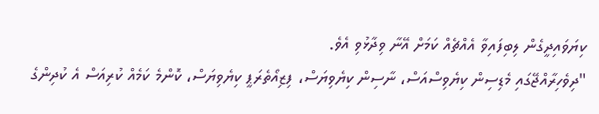ކިޔަވައިދީގެން ލިބިފައިވާ އެއްޗެއް ކަމަށް އޭނާ ވިދާޅުވި އެވެ.
"ދިވެހިރާއްޖޭގައި މެޑިސިން ކިޔެވިސްއަސް، ނާސިން ކިޔެވިޔަސް، ފިޒިއޯތެރަޕީ ކިޔެވިޔަސް، ކޮންމެ ކަމެއް ކުރިއަސް އެ ކުދިންގެ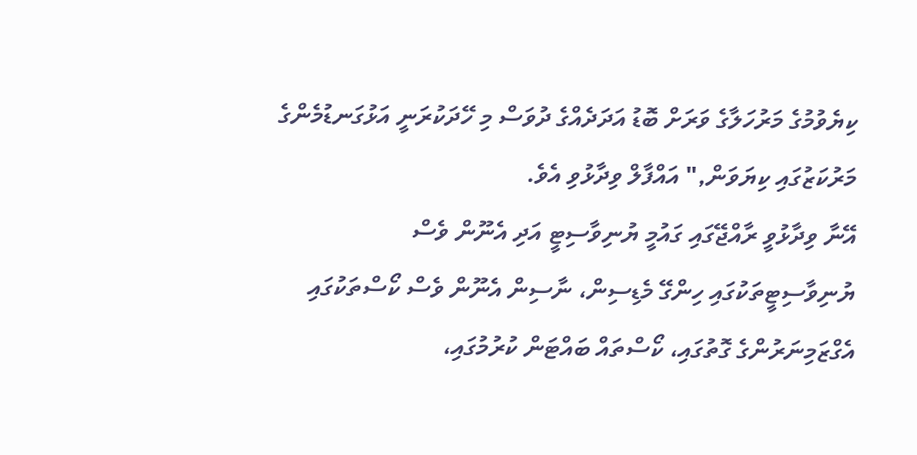ކިޔެވުމުގެ މަރުހަލާގެ ވަރަށް ބޮޑު އަދަދެއްގެ ދުވަސް މި ހޭދަކުރަނީ އަޅުގަނޑުމެންގެ މަރުކަޒުގައި ކިޔަވަން," އައްފާލް ވިދާޅުވި އެވެ.
އޭނާ ވިދާޅުވީ ރާއްޖޭގައި ގައުމީ ޔުނިވާސިޓީ އަދި އެނޫން ވެސް ޔުނިވާސިޓީތަކުގައި ހިންގޭ މެޑިސިން، ނާސިން އެނޫން ވެސް ކޯސްތަކުގައި އެގްޒަމިނަރުންގެ ގޮތުގައި، ކޯސްތައް ބައްޓަން ކުރުމުގައި،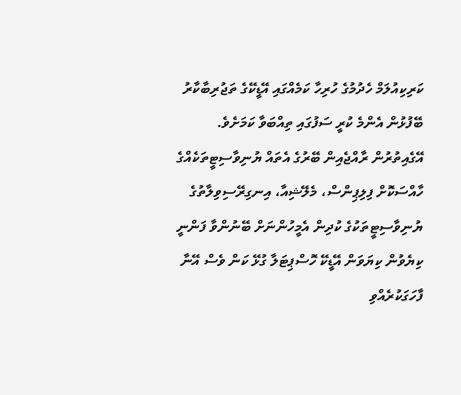ކަރިކިއުލަމް ހެދުމުގެ ހުރިހާ ކަމެއްގައި އޭޑީކޭގެ ތަޖުރިބާކާރު ބޭފުޅުން އެންމެ ކުރީ ސަފުގައި ތިއްބަވާ ކަމަށެވެ.
އޭގެއިތުރުން ރާއްޖެއިން ބޭރުގެ އެތައް ޔުނިވާސިޓީތަކެއްގެ ހާއްސަކޮށް ފިލިޕިންސް، މެލޭޝިއާ، އިނގިރޭސިވިލާތުގެ ޔުނިވާސިޓީތަކުގެ ކުދިން އެމީހުންނަށް ބޭނުންވާ ފަންނީ ކިޔެވުން ކިޔަވަން އޭޑީކޭ ހޮސްޕިޓަލާ ގުޅޭ ކަން ވެސް އޭނާ ފާހަގަކުރެއްވި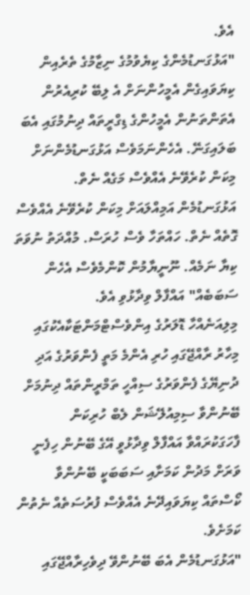އެވެ.
"އަޅުގަނޑުމެންގެ ކިޔެވުމުގެ ނިޒާމުގެ ތެރެއިން ކިޔަވައިގެން އެމީހުންނަށް އެ ލިބޭ ކުރިއެރުން އެތަންތަނުން އެމީހުންގެ ޑިގްރީތައް ދިނުމުގައި އެބަ ބަލައިގަނޭ. އެހެންނަމަވެސް އަޅުގަނޑުމެންނަށް މިކަން ކުރެވޭނެ އެއްވެސް މަގެއް ނެތް. އަޅުގަނޑުމެން އަމިއްލައަށް މިކަން ކުރެވޭނެ އެއްވެސް ގޮތެއް ނެތް. ހައްތަހާ ވެސް ހުރަސް. މުއްދަތު ނުވަތަ ކިޔާ ނަމެއް. ނޫނީޔާމުން ކޮންމެވެސް އެހެން ސަބަބެއް" އައްފާލް ވިދާޅުވި އެވެ.
މިލިއަނެއްހާ ޑޮލަރުގެ އިންވެސްޓްމަންޓަކާއެކުގައި މިހާރު ރާއްޖޭގައި ހުރި އެންމެ މަތީ ފެންވަރުގެ އަދި ދުނިޔޭގެ ފެންވަރުގެ ސިއްހީ ތަމްރީންތައް ދިނުމަށް ބޭނުންވާ ސިމިއުލޭޝަން ލެބް ހުރިކަން ފާހަގަކުރައްވާ އައްފާލް ވިދާޅުވީ އޭގެ ބޭނުން ހިފެނީ ވަރަށް މަދުން ކަމަށާއި ސަބަބަކީ ބޭނުންވާ ކޯސްތައް ކިޔަވައިދޭނެ އެއްވެސް ފުރުސަތެއް ނެތުން ކަމަށެވެ.
"އަޅުގަނޑުމެން އެބަ ބޭނުންވޭ ދިވެހިރާއްޖޭގައި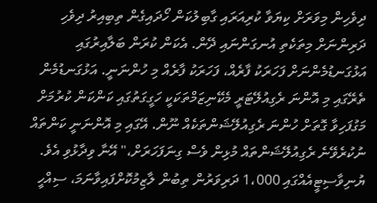ދިވެހިން މިވަރަށް ކިޔަވާ ކުރިއަރައި ގާބިލުކަން ހޯދައިގެން ތިބިއިރު ދިވެހި ދަރިންނަށް މިތަކެތި އުނގަންނައި ދޭން. އެކަން ކުރަން ބަލާއިރުގައި އަޅުގަނޑުމެންނަށް ފަހަރަކު ފާރެއް، ފަހަރަކު ފާރެއް މި ހުންނަނީ. އަޅުގަނޑުމެން ތެރޭގައި މި އޮންނަ ރެގިއުލޭޓަރީ މެކޭނިޒަމްތަކަކީ ހަގީގަތުގައި ކަންކަން ކުރުމަށް މަގުފަހިވާ ގޮތަށް ހުންނަ ރެގިއުލޭޝަންތަކެއް ނޫން. އޭގައި މި އޮންނަނީ ކަންތައް ނުކުރެވޭނެ ރެގިއުލޭޝަންތައް މުޅިން ވެސް ގިނަފަހަރަށް،" އޭނާ ވިދާޅުވި އެވެ.
ޔުނިވާސިޓީއެއްގައި 1،000 ދަރިވަރުން ތިބުން ލާޒިމުކޮށްފައިވާނަމަ، ސިއްހީ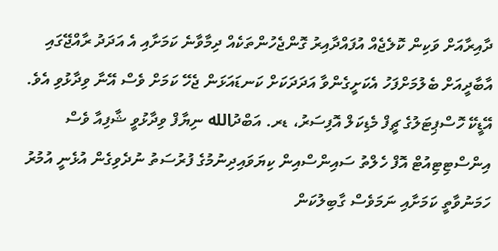ދާއިރާއަށް ވަކިން ކޮލެޖެއް އުފައްދާއިރު ގޮންޖެހުންތަކެއް ދިމާވާނެ ކަމަށާއި އެ އަދަދު ރާއްޖޭގައި އާބާދީއަށް ބެލުމަށްފަހު އެކަށީގެންވާ އަދަދަކަށް ކަނޑައަޅަން ޖެހޭ ކަމަށް ވެސް އޭނާ ވިދާޅުވި އެވެ.
އޭޑީކޭ ހޮސްޕިޓަލުގެ ޗީފް މެޑިކަލް އޮފިސަރު، ޑރ. އަބްދުالله ނިޔާފް ވިދާޅުވީ ޝާފިއާ ވެސް އިންސްޓިޓިއުޓް އޮފް ހެލްތު ސައިންސްއިން ކިޔަވައިދިނުމުގެ ފުރުސަތު ނުދެވިގެން އުޅެނީ އުމުރު ހަމަނުވާތީ ކަމަށާއި ނަމަވެސް ގާބިލުކަން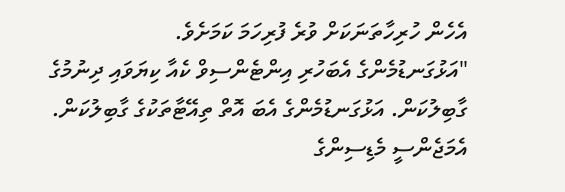އެހެން ހުރިހާތަނަކަށް ވުރެ ފުރިހަމަ ކަމަށެވެ.
"އަޅުގަނޑުމެންގެ އެބަހުރި އިންޓެންސިވް ކެއާ ކިޔަވައި ދިނުމުގެ ގާބިލުކަން. އަޅުގަނޑުމެންގެ އެބަ އޮތް ތިއޭޓާތަކުގެ ގާބިލުކަން. އެމަޖެންސީ މެޑިސިންގެ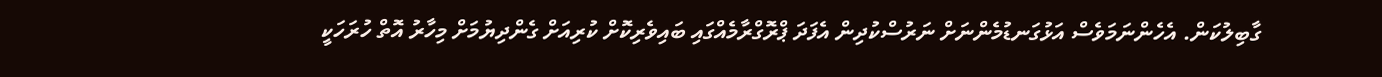ގާބިލުކަން. އެހެންނަމަވެސް އަޅުގަނޑުމެންނަށް ނަރުސްކުދިން އެފަދަ ޕްރޮގްރާމެއްގައި ބައިވެރިކޮށް ކުރިއަށް ގެންދިޔުމަށް މިހާރު އޮތް ހުރަހަކީ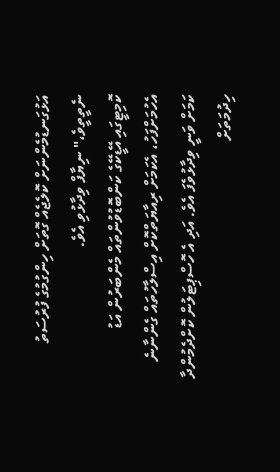އަޅުގަނޑުމެންނަށް ކޮލެޖެއް ގޮތަށް ހިންގުމުގެ ފުރުސަތު ނެތީތީވެ،" ނިޔާފް ވިދާޅުވި އެވެ.
ކޮމިޓީގައި އޭޑީކޭގެ ކަންބޮޑުވުންތައް މެންބަރުން އަޑު އެހުމަށްފަހު، އެކަމަށް ރިއާޔަތްކޮށް އިސްލާހުތައް ގެންނާނެ ކަމަށް ވަނީ ވިދާޅުވެފަ އެވެ. އަދި އެ ހޮސްޕިޓަލުން ކޮށްދެމުންދާ ހިދުމަތަށް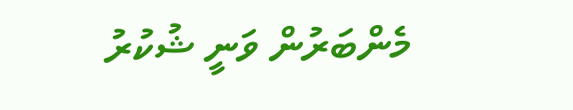މެންބަރުން ވަނީ ޝުކުރު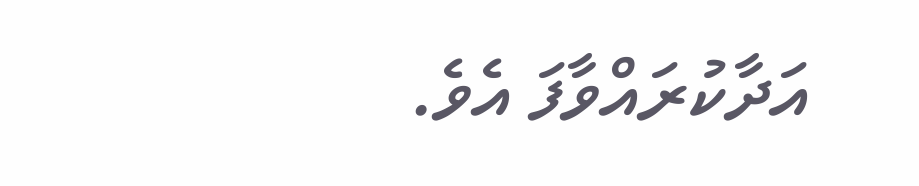އަދާކުރައްވާފަ އެވެ.